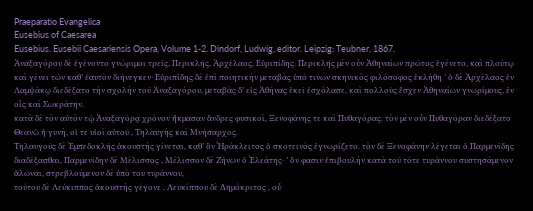Praeparatio Evangelica
Eusebius of Caesarea
Eusebius. Eusebii Caesariensis Opera, Volume 1-2. Dindorf, Ludwig, editor. Leipzig: Teubner, 1867.
Ἀναξαγόρου δὲ ἐγένοντο γνώριμοι τρεῖς, Περικλῆς, Ἀρχέλαος, Εὐριπίδης. Περικλῆς μὲν οὖν Ἀθηναίων πρῶτος ἐγένετο, καὶ πλούτῳ καὶ γένει τῶν καθ’ ἑαυτὸν διήνεγκεν· Εὐριπίδης δὲ ἐπὶ ποιητικὴν μεταβὰς ὑπό τινων σκηνικὸς φιλόσοφος ἐκλήθη ’ ὁ δὲ Ἀρχέλαος ἐν Λαμψάκῳ διεδέξατο τὴν σχολὴν τοῦ Ἀναξαγόρου, μεταβὰς δ’ εἰς Ἀθήνας ἐκεῖ ἐσχόλασε, καὶ πολλοὺς ἔσχεν Ἀθηναίων γνωρίμους, ἐν οἷς καὶ Σωκράτην.
κατὰ δὲ τὸν αὐτὸν τῷ Ἀναξαγόρᾳ χρόνον ἤκμασαν ἄνδρες φυσικοὶ, Ξενοφάνης τε καὶ Πυθαγόρας. τὸν μὲν οὖν Πυθαγόραν διεδέξατο Θεανὼ ἡ γυνὴ, οἱ τε υἱοὶ αὐτοῦ , Τηλαυγὴς καὶ Μνήσαρχος.
Τηλαυγοῦς δὲ Ἐμπεδοκλῆς ἀκουστὴς γίνεται, καθ’ ὃν Ἡράκλειτος ὁ σκοτεινὸς ἐγνωρίζετο. τὸν δὲ Ξενοφάνην λέγεται ὁ Παρμενίδης διαδέξασθαι, Παρμενίδην δὲ Μέλισσος , Μέλισσον δὲ Ζήνων ὁ Ἐλεάτης· ’ ὅν φασιν ἐπιβουλὴν κατὰ τοῦ τότε τυράννου συστησάμενον ἁλῶναι, στρεβλούμενον δὲ ὑπὸ τοῦ τυράννου,
τούτου δὲ Λεύκιππος ἀκουστὴς γέγονε , Λευκίππου δὲ Δημόκριτος , οὗ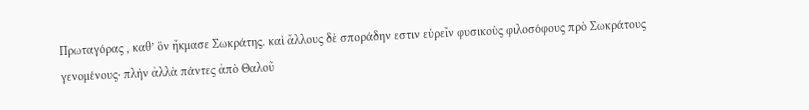Πρωταγόρας , καθ’ ὃν ἤκμασε Σωκράτης. καὶ ἄλλους δὲ σποράδην εστιν εὑρεῖν φυσικοὺς φιλοσόφους πρὸ Σωκράτους γενομένους· πλὴν ἀλλὰ πάντες ἀπὸ Θαλοῦ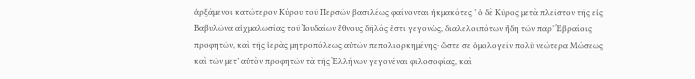ἀρξάμενοι κατώτερον Κύρου τοῦ Περσῶν βασιλέως φαίνονται ἠκμακότες ’ ὁ δὲ Κῦρος μετὰ πλεῖστον τῆς εἰς Βαβυλῶνα αἰχμαλωσίας τοῦ Ἰουδαίων ἔθνους δῆλός ἐστι γεγονὼς, διαλελοιπότων ἤδη τῶν παρ’ Ἑβραίοις προφητῶν, καὶ τῆς ἱερὰς μητροπόλεως αὐτῶν πεπολιορκημένης· ὥστε σε ὁμολογεῖν πολὺ νεώτερα Μώσεως καὶ τῶν μετ’ αὐτὸν προφητῶν τὰ τῆς Ἑλλήνων γεγονέναι φιλοσοφίας, καὶ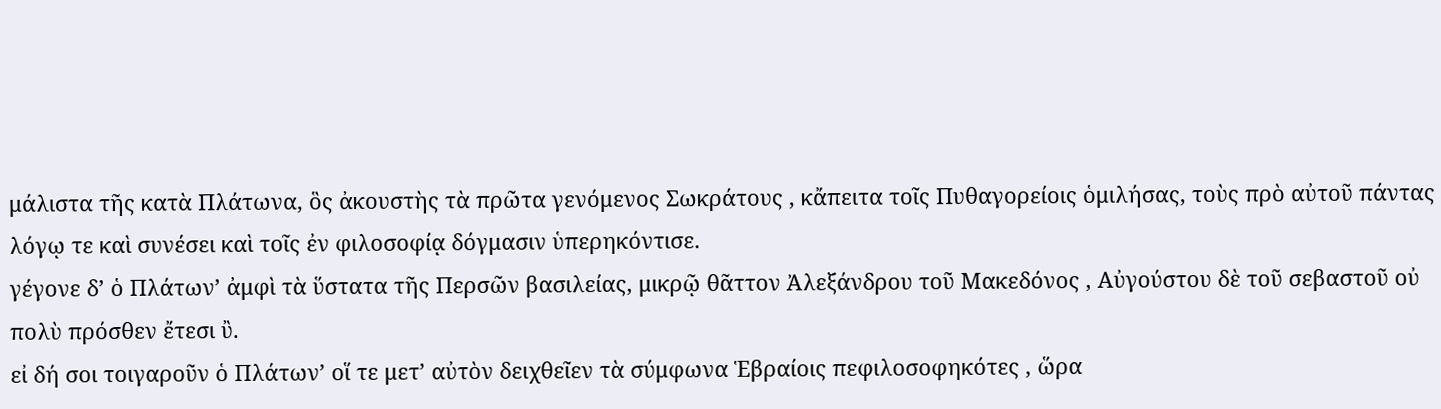μάλιστα τῆς κατὰ Πλάτωνα, ὃς ἀκουστὴς τὰ πρῶτα γενόμενος Σωκράτους , κἄπειτα τοῖς Πυθαγορείοις ὁμιλήσας, τοὺς πρὸ αὐτοῦ πάντας λόγῳ τε καὶ συνέσει καὶ τοῖς ἐν φιλοσοφίᾳ δόγμασιν ὑπερηκόντισε.
γέγονε δ’ ὁ Πλάτων’ ἀμφὶ τὰ ὕστατα τῆς Περσῶν βασιλείας, μικρῷ θᾶττον Ἀλεξάνδρου τοῦ Μακεδόνος , Αὐγούστου δὲ τοῦ σεβαστοῦ οὐ πολὺ πρόσθεν ἔτεσι ὒ.
εἰ δή σοι τοιγαροῦν ὁ Πλάτων’ οἵ τε μετ’ αὐτὸν δειχθεῖεν τὰ σύμφωνα Ἑβραίοις πεφιλοσοφηκότες , ὥρα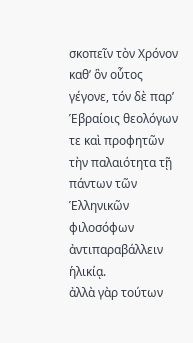σκοπεῖν τὸν Χρόνον καθ’ ὃν οὗτος γέγονε, τόν δὲ παρ’ Ἑβραίοις θεολόγων τε καὶ προφητῶν τὴν παλαιότητα τῇ πάντων τῶν Ἑλληνικῶν φιλοσόφων ἀντιπαραβάλλειν ἡλικίᾳ.
ἀλλὰ γὰρ τούτων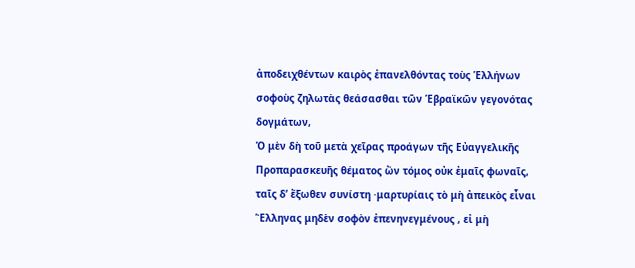ἀποδειχθέντων καιρὸς ἐπανελθόντας τοὺς Ἑλλήνων σοφοὺς ζηλωτὰς θεάσασθαι τῶν Ἑβραϊκῶν γεγονότας δογμάτων,
Ὁ μὲν δὴ τοῦ μετὰ χεῖρας προάγων τῆς Εὐαγγελικῆς Προπαρασκευῆς θέματος ὢν τόμος οὐκ ἐμαῖς φωναῖς, ταῖς δ’ ἔξωθεν συνίστη ·μαρτυρίαις τὸ μὴ ἀπεικὸς εἶναι Ἕλληνας μηδὲν σοφὸν ἐπενηνεγμένους , εἰ μὴ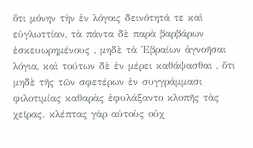ὅτι μόνην τὴν ἐν λόγοις δεινότητά τε καὶ εὐγλωττίαν, τὰ πάντα δὲ παρὰ βαρβάρων ἐσκευωρημένους , μηδὲ τὰ Ἑβραίων ἀγνοῆσαι λόγια, καὶ τούτων δὲ ἐν μέρει καθάψασθαι , ὅτι μηδὲ τῆς τῶν σφετέρων ἐν συγγράμμασι φιλοτιμίας καθαρὰς ἐφυλάξαντο κλοπῆς τὰς χεῖρας. κλέπτας γὰρ αὐτοὺς οὐχ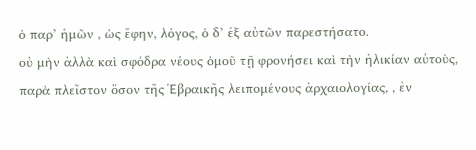ὁ παρ’ ἡμῶν , ὡς ἔφην, λόγος, ὁ δ’ ἐξ αὐτῶν παρεστήσατο.
οὐ μὴν ἀλλὰ καὶ σφόδρα νέους ὁμοῦ τῇ φρονήσει καὶ τὴν ἡλικίαν αὐτοὺς, παρὰ πλεῖστον ὅσον τῆς Ἑβραικῆς λειπομένους ἀρχαιολογίας, , ἐν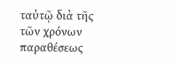ταὐτῷ διὰ τῆς τῶν χρόνων παραθέσεως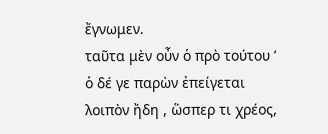ἔγνωμεν.
ταῦτα μὲν οὖν ὁ πρὸ τούτου ’ ὁ δέ γε παρὼν ἐπείγεται λοιπὸν ἤδη , ὥσπερ τι χρέος,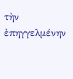τὴν ἐπηγγελμένην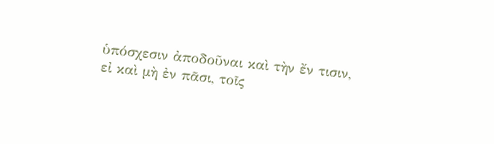ὑπόσχεσιν ἀποδοῦναι καὶ τὴν ἔν τισιν, εἰ καὶ μὴ ἐν πᾶσι, τοῖς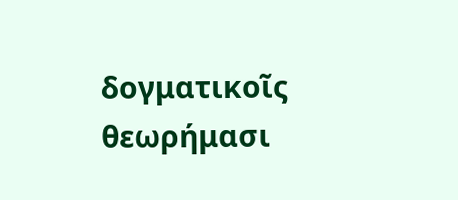δογματικοῖς θεωρήμασι